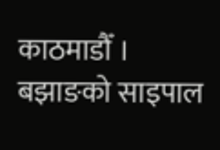काठमाडौँ । बझाङको साइपाल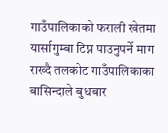गाउँपालिकाको फराली खेतमा यार्सागुम्बा टिप्न पाउनुपर्ने माग राख्दै तलकोट गाउँपालिकाका बासिन्दाले बुधबार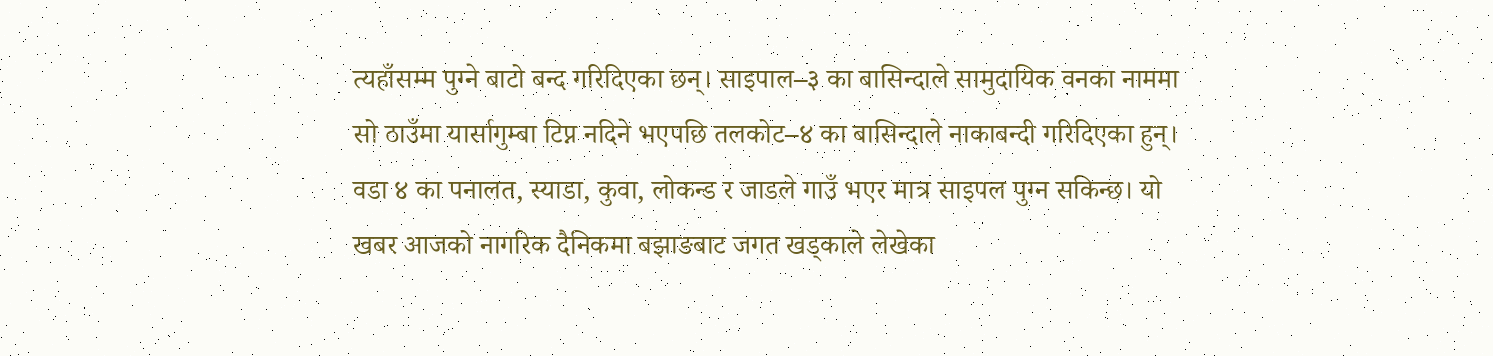त्यहाँसम्म पुग्ने बाटो बन्द गरिदिएका छन्। साइपाल–३ का बासिन्दाले सामुदायिक वनका नाममा सो ठाउँमा यार्सागुम्बा टिप्न नदिने भएपछि तलकोट–४ का बासिन्दाले नाकाबन्दी गरिदिएका हुन्।
वडा ४ का पनालत, स्याडा, कुवा, लोकन्ड र जाडले गाउँ भएर मात्र साइपल पुग्न सकिन्छ। यो खबर आजको नागरिक दैनिकमा बझाङबाट जगत खड्काले लेखेका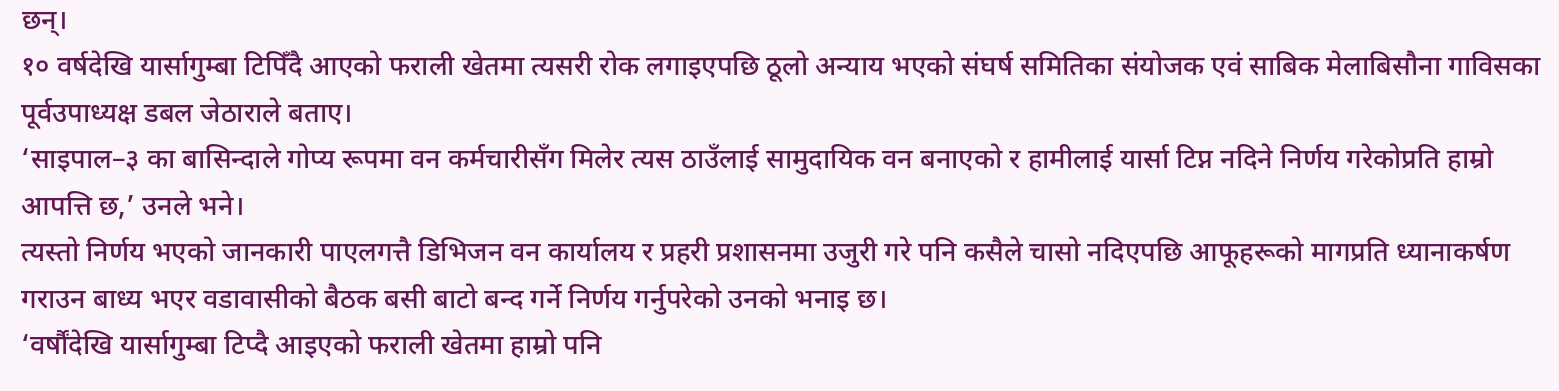छन्।
१० वर्षदेखि यार्सागुम्बा टिपिँदै आएको फराली खेतमा त्यसरी रोक लगाइएपछि ठूलो अन्याय भएको संघर्ष समितिका संयोजक एवं साबिक मेलाबिसौना गाविसका पूर्वउपाध्यक्ष डबल जेठाराले बताए।
‘साइपाल–३ का बासिन्दाले गोप्य रूपमा वन कर्मचारीसँग मिलेर त्यस ठाउँलाई सामुदायिक वन बनाएको र हामीलाई यार्सा टिप्न नदिने निर्णय गरेकोप्रति हाम्रो आपत्ति छ,’ उनले भने।
त्यस्तो निर्णय भएको जानकारी पाएलगत्तै डिभिजन वन कार्यालय र प्रहरी प्रशासनमा उजुरी गरे पनि कसैले चासो नदिएपछि आफूहरूको मागप्रति ध्यानाकर्षण गराउन बाध्य भएर वडावासीको बैठक बसी बाटो बन्द गर्ने निर्णय गर्नुपरेको उनको भनाइ छ।
‘वर्षौंदेखि यार्सागुम्बा टिप्दै आइएको फराली खेतमा हाम्रो पनि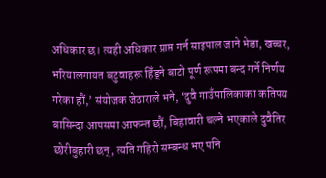अधिकार छ। त्यही अधिकार प्राप्त गर्न साइपाल जाने भेडा, खच्चर, भरियालगायत बटुवाहरू हिँड्ने बाटो पूर्ण रूपमा बन्द गर्ने निर्णय गरेका हौं,’ संयोजक जेठाराले भने, ‘दुवै गाउँपालिकाका कतिपय बासिन्दा आपसमा आफन्त छौं, बिहावारी चल्ने भएकाले दुवैतिर छोरीबुहारी छन्, त्यति गहिरो सम्बन्ध भए पनि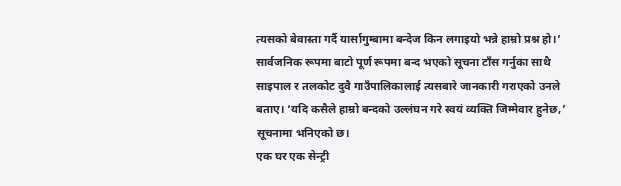त्यसको बेवास्ता गर्दै यार्सागुम्बामा बन्देज किन लगाइयो भन्ने हाम्रो प्रश्न हो।’
सार्वजनिक रूपमा बाटो पूर्ण रूपमा बन्द भएको सूचना टाँस गर्नुका साथै साइपाल र तलकोट दुवै गाउँपालिकालाई त्यसबारे जानकारी गराएको उनले बताए। ‘यदि कसैले हाम्रो बन्दको उल्लंघन गरे स्वयं व्यक्ति जिम्मेवार हुनेछ,’ सूचनामा भनिएको छ।
एक घर एक सेन्ट्री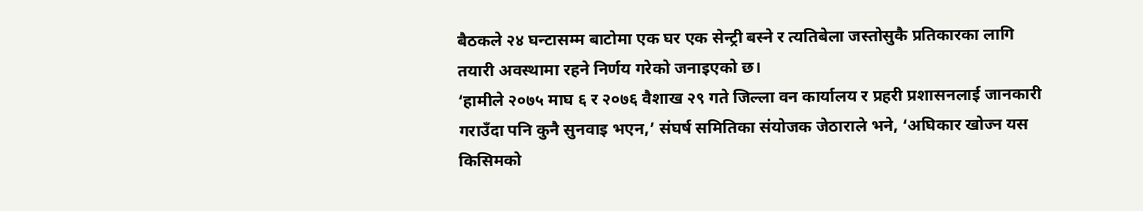बैठकले २४ घन्टासम्म बाटोमा एक घर एक सेन्ट्री बस्ने र त्यतिबेला जस्तोसुकै प्रतिकारका लागि तयारी अवस्थामा रहने निर्णय गरेको जनाइएको छ।
‘हामीले २०७५ माघ ६ र २०७६ वैशाख २९ गते जिल्ला वन कार्यालय र प्रहरी प्रशासनलाई जानकारी गराउँदा पनि कुनै सुनवाइ भएन,’ संघर्ष समितिका संयोजक जेठाराले भने, ‘अघिकार खोज्न यस किसिमको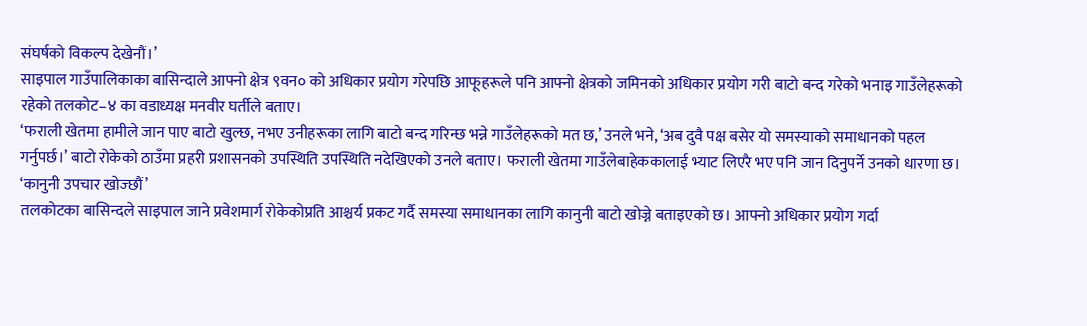संघर्षको विकल्प देखेनौं।’
साइपाल गाउँपालिकाका बासिन्दाले आफ्नो क्षेत्र ९वन० को अधिकार प्रयोग गरेपछि आफूहरूले पनि आफ्नो क्षेत्रको जमिनको अधिकार प्रयोग गरी बाटो बन्द गरेको भनाइ गाउँलेहरूको रहेको तलकोट–४ का वडाध्यक्ष मनवीर घर्तीले बताए।
‘फराली खेतमा हामीले जान पाए बाटो खुल्छ, नभए उनीहरूका लागि बाटो बन्द गरिन्छ भन्ने गाउँलेहरूको मत छ,’ उनले भने, ‘अब दुवै पक्ष बसेर यो समस्याको समाधानको पहल गर्नुपर्छ।’ बाटो रोकेको ठाउँमा प्रहरी प्रशासनको उपस्थिति उपस्थिति नदेखिएको उनले बताए। फराली खेतमा गाउँलेबाहेककालाई भ्याट लिएरै भए पनि जान दिनुपर्ने उनको धारणा छ।
‘कानुनी उपचार खोज्छौं’
तलकोटका बासिन्दले साइपाल जाने प्रवेशमार्ग रोकेकोप्रति आश्चर्य प्रकट गर्दै समस्या समाधानका लागि कानुनी बाटो खोज्ने बताइएको छ। आफ्नो अधिकार प्रयोग गर्दा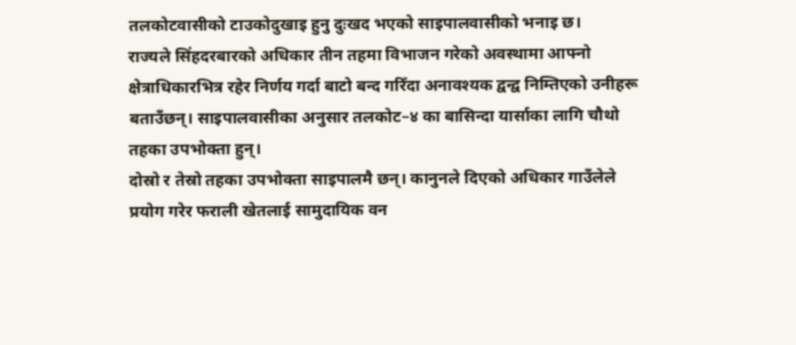तलकोटवासीको टाउकोदुखाइ हुनु दुःखद भएको साइपालवासीको भनाइ छ।
राज्यले सिंहदरबारको अधिकार तीन तहमा विभाजन गरेको अवस्थामा आफ्नो क्षेत्राधिकारभित्र रहेर निर्णय गर्दा बाटो बन्द गरिँदा अनावश्यक द्वन्द्व निम्तिएको उनीहरू बताउँछन्। साइपालवासीका अनुसार तलकोट–४ का बासिन्दा यार्साका लागि चौथो तहका उपभोक्ता हुन्।
दोस्रो र तेस्रो तहका उपभोक्ता साइपालमै छन्। कानुनले दिएको अधिकार गाउँलेले प्रयोग गरेर फराली खेतलाई सामुदायिक वन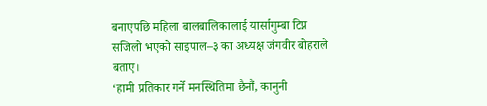बनाएपछि महिला बालबालिकालाई यार्सागुम्बा टिप्न सजिलो भएको साइपाल–३ का अध्यक्ष जंगवीर बोहराले बताए।
‘हामी प्रतिकार गर्ने मनस्थितिमा छैनौं, कानुनी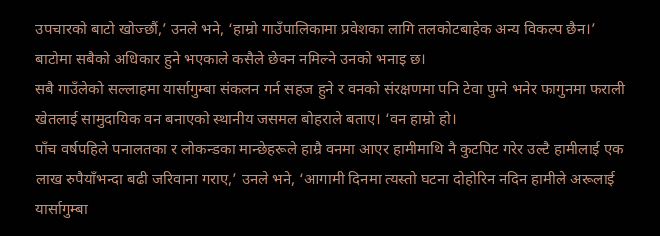उपचारको बाटो खोज्छौं,’ उनले भने, ‘हाम्रो गाउँपालिकामा प्रवेशका लागि तलकोटबाहेक अन्य विकल्प छैन।’ बाटोमा सबैको अधिकार हुने भएकाले कसैले छेक्न नमिल्ने उनको भनाइ छ।
सबै गाउँलेको सल्लाहमा यार्सागुम्बा संकलन गर्न सहज हुने र वनको संरक्षणमा पनि टेवा पुग्ने भनेर फागुनमा फराली खेतलाई सामुदायिक वन बनाएको स्थानीय जसमल बोहराले बताए। ‘वन हाम्रो हो।
पाँच वर्षपहिले पनालतका र लोकन्डका मान्छेहरूले हाम्रै वनमा आएर हामीमाथि नै कुटपिट गरेर उल्टै हामीलाई एक लाख रुपैयाँभन्दा बढी जरिवाना गराए,’ उनले भने, ‘आगामी दिनमा त्यस्तो घटना दोहोरिन नदिन हामीले अरूलाई यार्सागुम्बा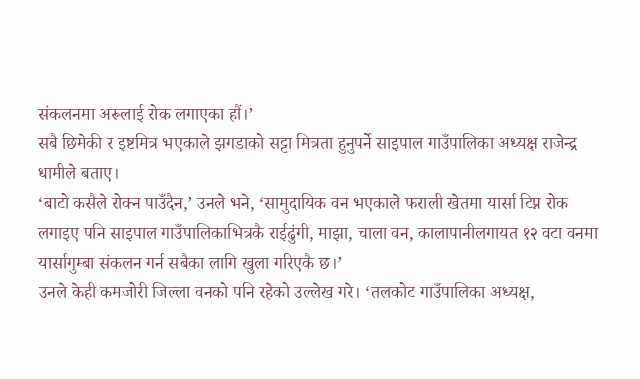संकलनमा अरूलाई रोक लगाएका हौं।’
सबै छिमेकी र इष्टमित्र भएकाले झगडाको सट्टा मित्रता हुनुपर्ने साइपाल गाउँपालिका अध्यक्ष राजेन्द्र धामीले बताए।
‘बाटो कसैले रोक्न पाउँदैन,’ उनले भने, ‘सामुदायिक वन भएकाले फराली खेतमा यार्सा टिप्न रोक लगाइए पनि साइपाल गाउँपालिकाभित्रकै राईढुंगी, माझा, चाला वन, कालापानीलगायत १२ वटा वनमा यार्सागुम्बा संकलन गर्न सबैका लागि खुला गरिएकै छ।’
उनले केही कमजोरी जिल्ला वनको पनि रहेको उल्लेख गरे। ‘तलकोट गाउँपालिका अध्यक्ष,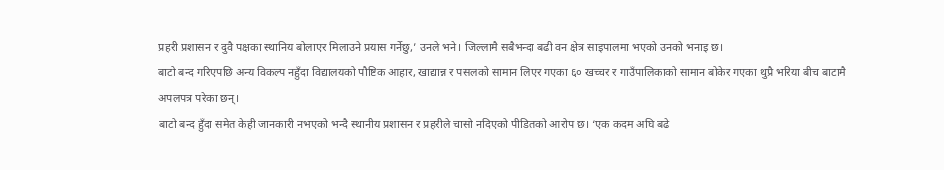प्रहरी प्रशासन र दुवै पक्षका स्थानिय बोलाएर मिलाउने प्रयास गर्नेछु,’ उनले भने। जिल्लामै सबैभन्दा बढी वन क्षेत्र साइपालमा भएको उनको भनाइ छ।
बाटो बन्द गरिएपछि अन्य विकल्प नहुँदा विद्यालयको पौष्टिक आहार, खाद्यान्न र पसलको सामान लिएर गएका ६० खच्चर र गाउँपालिकाको सामान बोकेर गएका थुप्रै भरिया बीच बाटामै अपलपत्र परेका छन्।
बाटो बन्द हुँदा समेत केही जानकारी नभएको भन्दै स्थानीय प्रशासन र प्रहरीले चासो नदिएको पीडितको आरोप छ। ‘एक कदम अघि बढे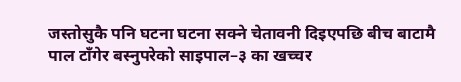जस्तोसुकै पनि घटना घटना सक्ने चेतावनी दिइएपछि बीच बाटामै पाल टाँगेर बस्नुपरेको साइपाल–३ का खच्चर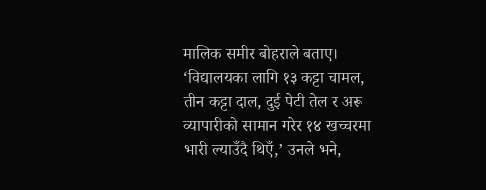मालिक समीर बोहराले बताए।
‘विद्यालयका लागि १३ कट्टा चामल, तीन कट्टा दाल, दुई पेटी तेल र अरू व्यापारीको सामान गरेर १४ खच्चरमा भारी ल्याउँदै थिएँ,’ उनले भने,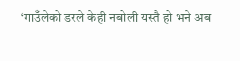‘गाउँलेको डरले केही नबोली यस्तै हो भने अब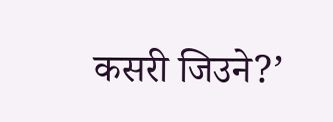कसरी जिउने?’